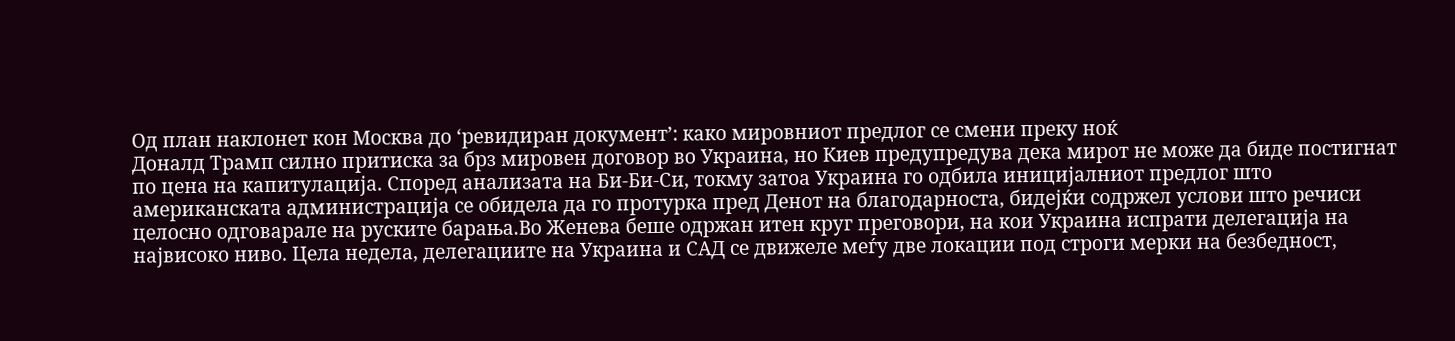Од план наклонет кон Москва до ‘ревидиран документ’: како мировниот предлог се смени преку ноќ
Доналд Трамп силно притиска за брз мировен договор во Украина, но Киев предупредува дека мирот не може да биде постигнат по цена на капитулација. Според анализата на Би-Би-Си, токму затоа Украина го одбила иницијалниот предлог што американската администрација се обидела да го протурка пред Денот на благодарноста, бидејќи содржел услови што речиси целосно одговарале на руските барања.Во Женева беше одржан итен круг преговори, на кои Украина испрати делегација на највисоко ниво. Цела недела, делегациите на Украина и САД се движеле меѓу две локации под строги мерки на безбедност,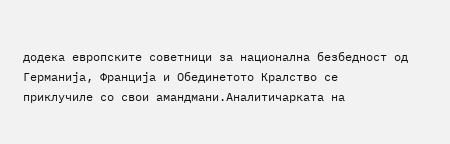додека европските советници за национална безбедност од Германија, Франција и Обединетото Кралство се приклучиле со свои амандмани.Аналитичарката на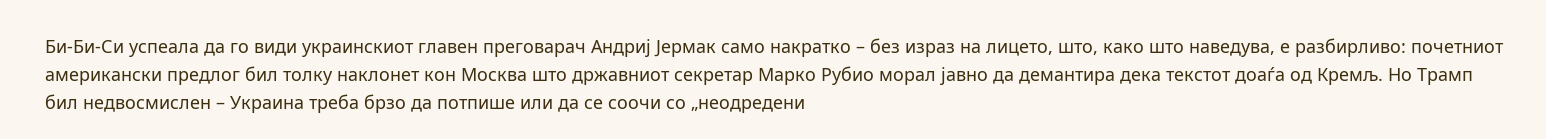Би-Би-Си успеала да го види украинскиот главен преговарач Андриј Јермак само накратко – без израз на лицето, што, како што наведува, е разбирливо: почетниот американски предлог бил толку наклонет кон Москва што државниот секретар Марко Рубио морал јавно да демантира дека текстот доаѓа од Кремљ. Но Трамп бил недвосмислен – Украина треба брзо да потпише или да се соочи со „неодредени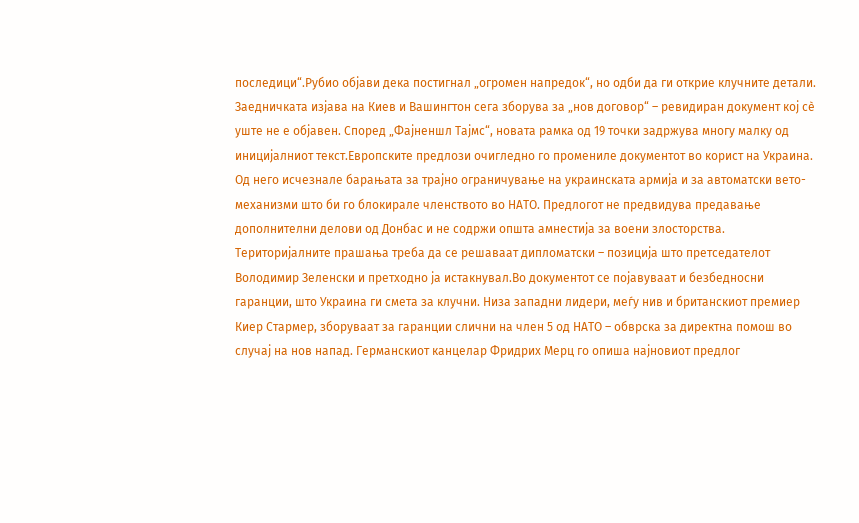последици“.Рубио објави дека постигнал „огромен напредок“, но одби да ги открие клучните детали. Заедничката изјава на Киев и Вашингтон сега зборува за „нов договор“ – ревидиран документ кој сè уште не е објавен. Според „Фајненшл Тајмс“, новата рамка од 19 точки задржува многу малку од иницијалниот текст.Европските предлози очигледно го промениле документот во корист на Украина. Од него исчезнале барањата за трајно ограничување на украинската армија и за автоматски вето-механизми што би го блокирале членството во НАТО. Предлогот не предвидува предавање дополнителни делови од Донбас и не содржи општа амнестија за воени злосторства. Територијалните прашања треба да се решаваат дипломатски – позиција што претседателот Володимир Зеленски и претходно ја истакнувал.Во документот се појавуваат и безбедносни гаранции, што Украина ги смета за клучни. Низа западни лидери, меѓу нив и британскиот премиер Киер Стармер, зборуваат за гаранции слични на член 5 од НАТО – обврска за директна помош во случај на нов напад. Германскиот канцелар Фридрих Мерц го опиша најновиот предлог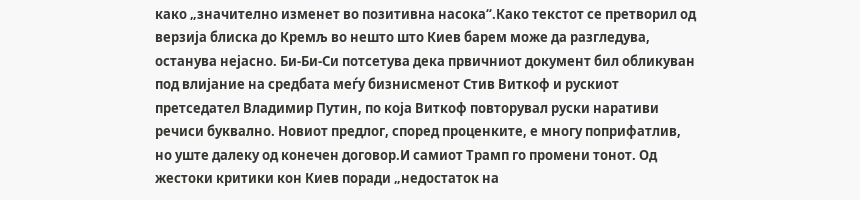како „значително изменет во позитивна насока“.Како текстот се претворил од верзија блиска до Кремљ во нешто што Киев барем може да разгледува, останува нејасно. Би-Би-Си потсетува дека првичниот документ бил обликуван под влијание на средбата меѓу бизнисменот Стив Виткоф и рускиот претседател Владимир Путин, по која Виткоф повторувал руски наративи речиси буквално. Новиот предлог, според проценките, е многу поприфатлив, но уште далеку од конечен договор.И самиот Трамп го промени тонот. Од жестоки критики кон Киев поради „недостаток на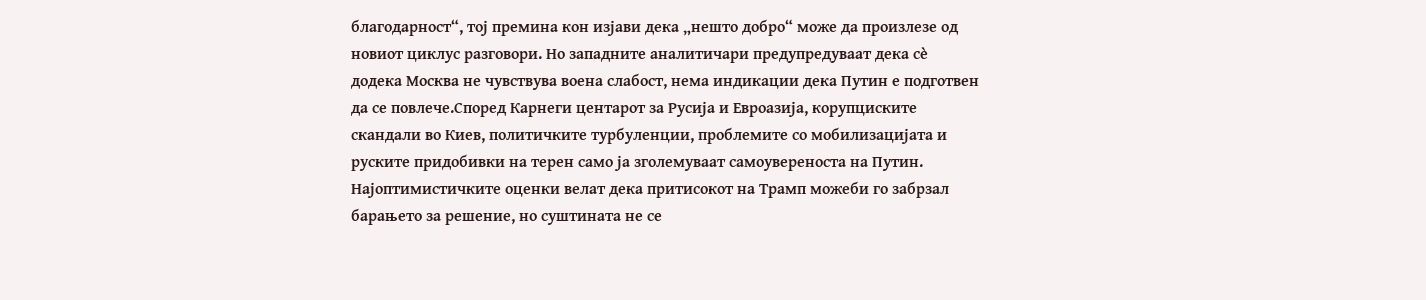благодарност“, тој премина кон изјави дека „нешто добро“ може да произлезе од новиот циклус разговори. Но западните аналитичари предупредуваат дека сè додека Москва не чувствува воена слабост, нема индикации дека Путин е подготвен да се повлече.Според Карнеги центарот за Русија и Евроазија, корупциските скандали во Киев, политичките турбуленции, проблемите со мобилизацијата и руските придобивки на терен само ја зголемуваат самоувереноста на Путин. Најоптимистичките оценки велат дека притисокот на Трамп можеби го забрзал барањето за решение, но суштината не се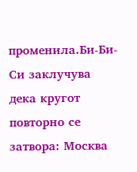променила.Би-Би-Си заклучува дека кругот повторно се затвора: Москва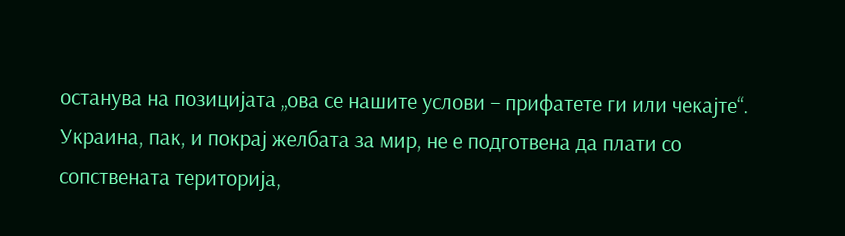останува на позицијата „ова се нашите услови – прифатете ги или чекајте“. Украина, пак, и покрај желбата за мир, не е подготвена да плати со сопствената територија,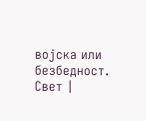војска или безбедност.
Свет |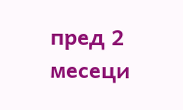пред 2 месеци